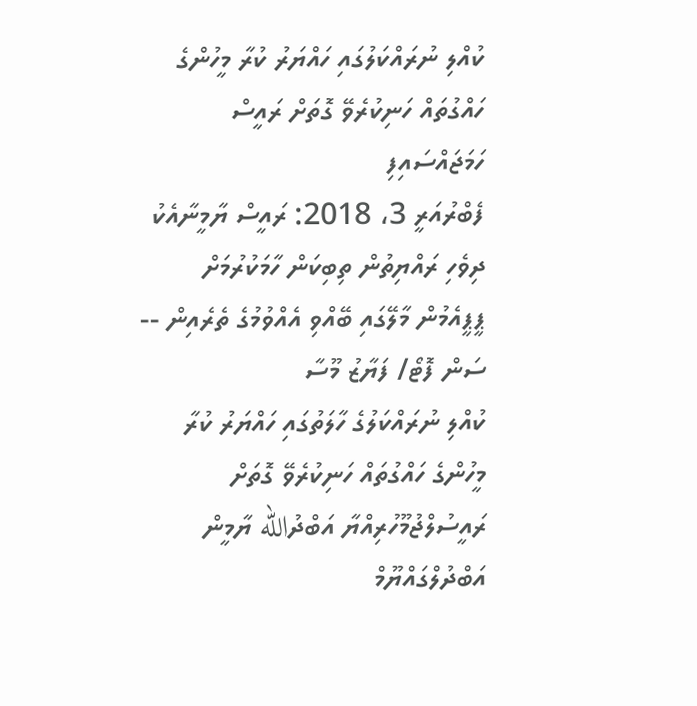ކުއްލި ނުރައްކަލުގައި ހައްޔަރު ކުރާ މީހުންގެ ހައްގުތައް ހަނިކުރެވޭ ގޮތަށް ރައީސް ހަމަޖައްސައިފި
ފެބްރުއަރީ 3، 2018: ރައީސް ޔާމީނާއެކު ދިވެހި ރައްޔިތުން ތިބިކަން ހާމަކުރުމަށް ޕީޕީއެމުން މާލޭގައި ބޭއްވި އެއްވުމުގެ ތެރެއިން -- ސަން ފޮޓޯ/ ފަޔާޒު މޫސާ
ކުއްލި ނުރައްކަލުގެ ހާލަތުގައި ހައްޔަރު ކުރާ މީހުންގެ ހައްގުތައް ހަނިކުރެވޭ ގޮތަށް ރައީސުލްޖުމޫހުރިއްޔާ އަބްދުالله ޔާމީން އަބްދުލްގައްޔޫމް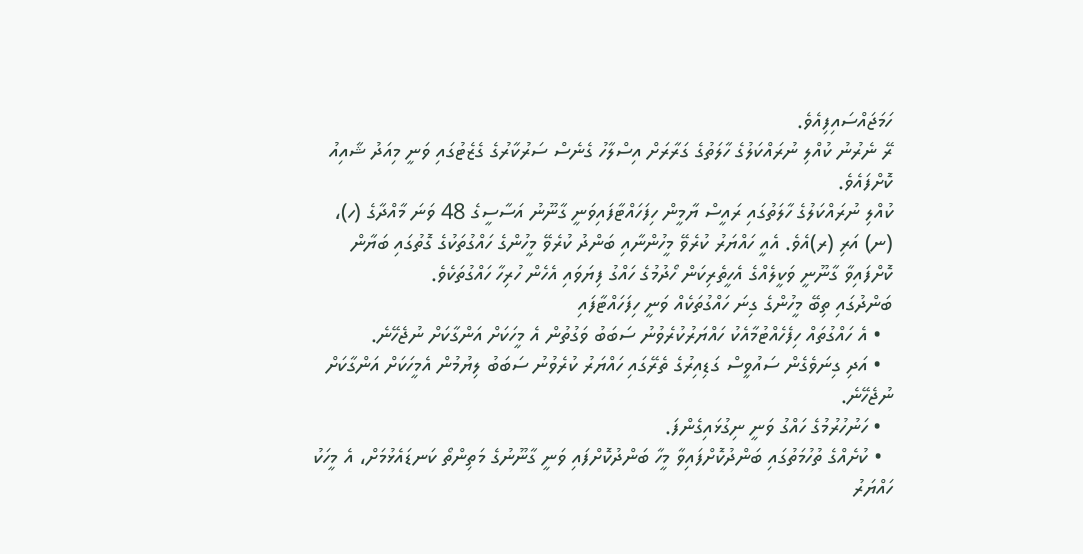ހަމަޖައްސައިފިއެވެ.
ރޭ ނެރުނު ކުއްލި ނުރައްކަލުގެ ހާލަތުގެ ގަރާރަށް އިސްލާހު ގެނެސް ސަރުކާރުގެ ގެޒެޓުގައި ވަނީ މިއަދު ޝާއިއު ކޮށްފައެވެ.
ކުއްލި ނުރައްކަލުގެ ހާލަތުގައި ރައީސް ޔާމީން ހިފަހައްޓާފައިވަނީ ގާނޫނު އަސާސީގެ 48 ވަނަ މާއްދާގެ (ހ)، (ނ) އަރި (ރ)އެވެ. އެއީ ހައްޔަރު ކުރެވޭ މީހުންނާއި ބަންދު ކުރެވޭ މީހުންގެ ހައްގުތަކުގެ ގޮތުގައި ބަޔާން ކޮށްފައިވާ ގާނޫނީ ވަކީލެއްގެ އެހީތެރިކަން ހޯދުމުގެ ހައްގު ފިޔަވައި އެހެން ހުރިހާ ހައްގުތަކެވެ.
ބަންދުގައި ތިބޭ މީހުންގެ ގިނަ ހައްގުތަކެއް ވަނީ ހިފަހައްޓާފައި
  • އެ ހައްގުތައް ހިފެހެއްޓުމާއެކު ހައްޔަރުކުރެވުނު ސަބަބު ވަގުތުން އެ މީހަކަށް އަންގާކަށް ނުޖެހޭނެ.
  • އަދި ގިނަވެގެން ސައުވީސް ގަޑިއިރުގެ ތެރޭގައި ހައްޔަރު ކުރެވުނު ސަބަބު ލިޔުމުން އެމީހަކަށް އަންގާކަށް ނުޖެހޭނެ.
  • ހަނުހުރުމުގެ ހައްގު ވަނީ ނިގުޅައިގެންފަ.
  • ކުށެއްގެ ތުހުމަތުގައި ބަންދުކޮށްފައިވާ މީހާ ބަންދުކޮށްފައި ވަނީ ގާނޫނުގެ މަތިންތޯ ކަނޑައެޅުމަށް، އެ މީހަކު ހައްޔަރު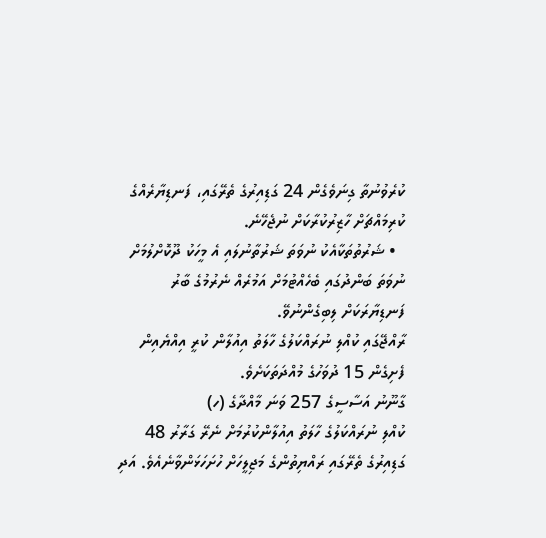ކުރެވުނުތާ ގިނަވެގެން 24 ގަޑިއިރުގެ ތެރޭގައި، ފަނޑިޔާރެއްގެ ކުރިމައްޗަށް ހާޒިރުކުރާކަށް ނުޖެހޭނެ.
  • ޝަރުތުތަކާއެކު ނުވަތަ ޝަރުތާނުލައި އެ މީހަކު ދޫކޮށްލުމަށް ނުވަތަ ބަންދުގައި ބެހެއްޓުމަށް އަމުރެއް ނެރުމުގެ ބާރު ފަނޑިޔާރަކަށް ލިބިގެންނުވޭ.
ރާއްޖޭގައި ކުއްލި ނުރައްކަލުގެ ހާލަތު އިއުލާން ކުރީ އިއްޔެއިން ފެށިގެން 15 ދުވަހުގެ މުއްދަތަކަށެވެ.
ގާނޫނު އަސާސީގެ 257 ވަނަ މާއްދާގެ (ހ)
ކުއްލި ނުރައްކަލުގެ ހާލަތު އިއުލާންކުރުމަށް ނެރޭ ގަރާރު 48 ގަޑިއިރުގެ ތެރޭގައި ރައްޔިތުންގެ މަޖިލީހަށް ހުށަހަޅަންވާނެއެވެ. އަދި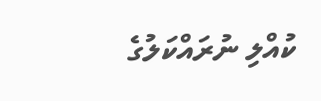ކުއްލި ނުރައްކަލުގެ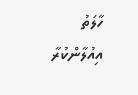ހާލަތު އިއުލާންކުރާ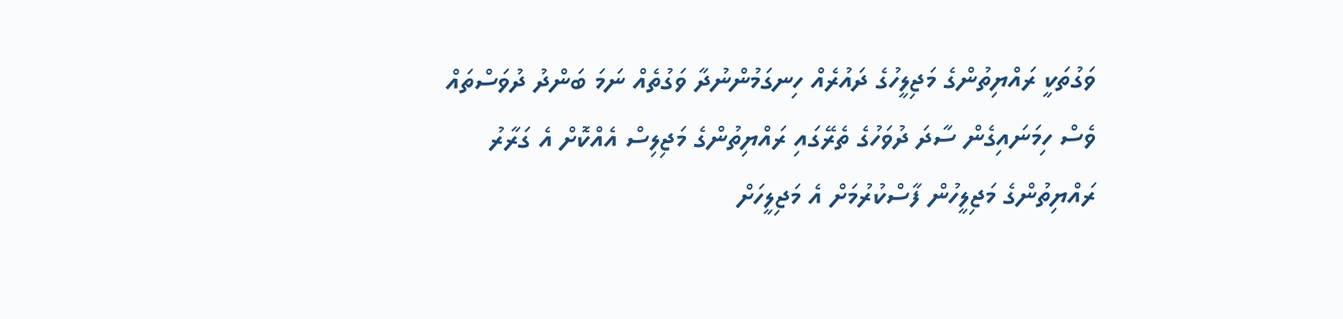ވަގުތަކީ ރައްޔިތުންގެ މަޖިލީހުގެ ދައުރެއް ހިނގަމުންނުދާ ވަގުތެއް ނަމަ ބަންދު ދުވަސްތައް ވެސް ހިމަނައިގެން ސާދަ ދުވަހުގެ ތެރޭގައި ރައްޔިތުންގެ މަޖިލިސް އެއްކޮށް އެ ގަރާރު ރައްޔިތުންގެ މަޖިލީހުން ފާސްކުރުމަށް އެ މަޖިލީހަށް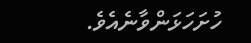ހުށަހަޅަންވާނެއެވެ.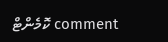comment ކޮމެންޓް